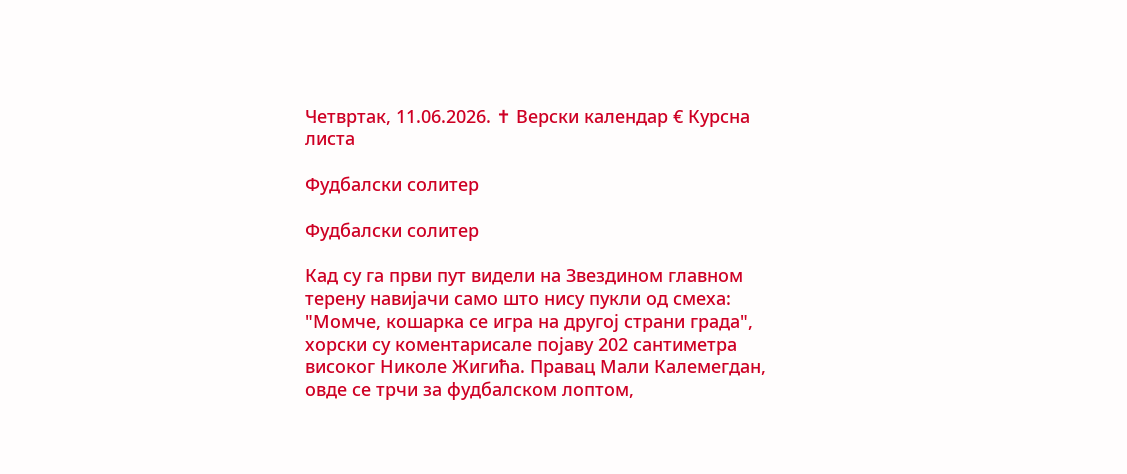Четвртак, 11.06.2026. ✝ Верски календар € Курсна листа

Фудбалски солитер

Фудбалски солитер

Кад су га први пут видели на Звездином главном терену навијачи само што нису пукли од смеха: "Момче, кошарка се игра на другој страни града", хорски су коментарисале појаву 202 сантиметра високог Николе Жигића. Правац Мали Калемегдан, овде се трчи за фудбалском лоптом,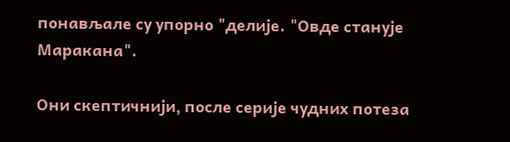понављале су упорно "делије. "Овде станује Маракана".

Они скептичнији, после серије чудних потеза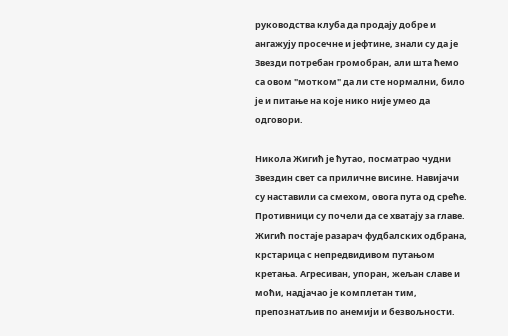руководства клуба да продају добре и ангажују просечне и јефтине, знали су да је Звезди потребан громобран, али шта ћемо са овом "мотком" да ли сте нормални, било је и питање на које нико није умео да одговори.

Никола Жигић је ћутао, посматрао чудни Звездин свет са приличне висине. Навијачи су наставили са смехом, овога пута од среће. Противници су почели да се хватају за главе. Жигић постаје разарач фудбалских одбрана, крстарица с непредвидивом путањом кретања. Агресиван, упоран, жељан славе и моћи, надјачао је комплетан тим, препознатљив по анемији и безвољности.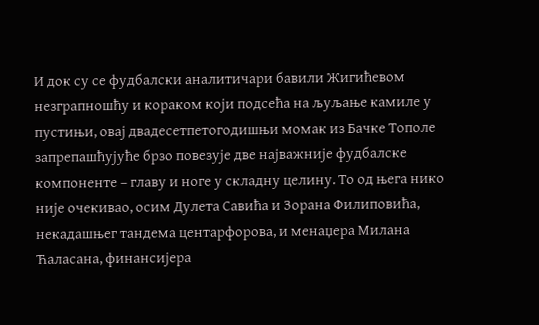И док су се фудбалски аналитичари бавили Жигићевом незграпношћу и кораком који подсећа на љуљање камиле у пустињи, овај двадесетпетогодишњи момак из Бачке Тополе запрепашћујуће брзо повезује две најважније фудбалске компоненте – главу и ноге у складну целину. То од њега нико није очекивао, осим Дулета Савића и Зорана Филиповића, некадашњег тандема центарфорова, и менаџера Милана Ћаласана, финансијера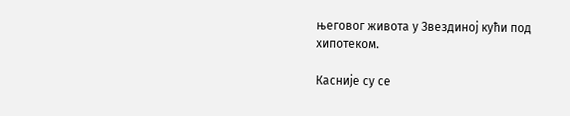његовог живота у Звездиној кући под хипотеком.

Касније су се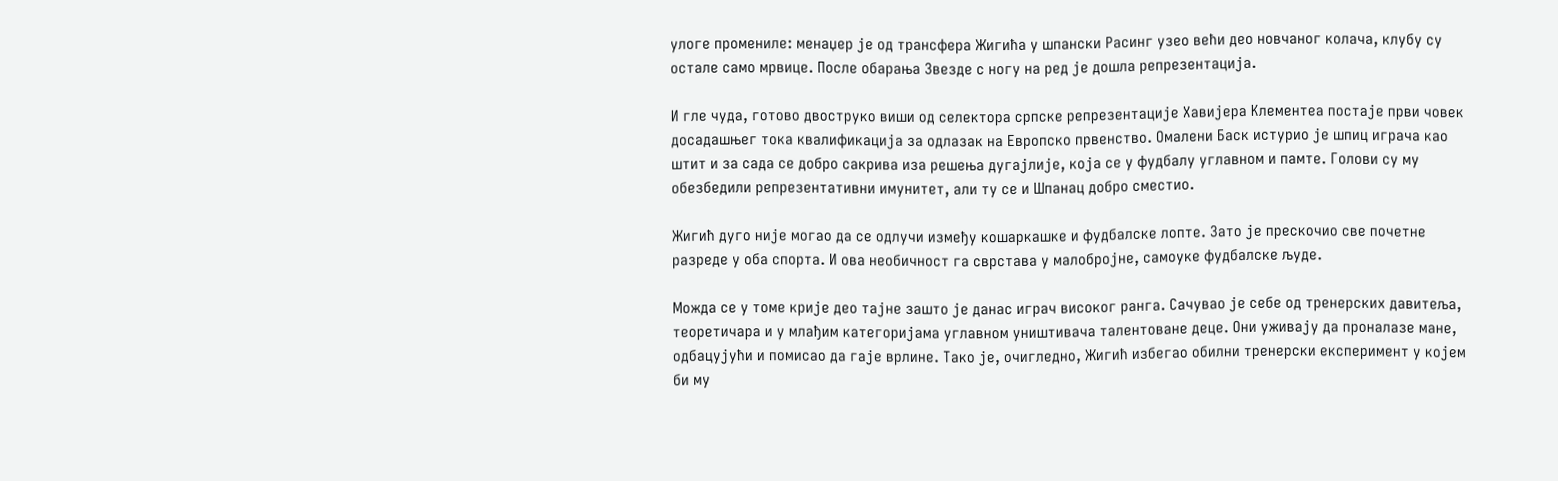улоге промениле: менаџер је од трансфера Жигића у шпански Расинг узео већи део новчаног колача, клубу су остале само мрвице. После обарања Звезде с ногу на ред је дошла репрезентација.

И гле чуда, готово двоструко виши од селектора српске репрезентације Хавијера Клементеа постаје први човек досадашњег тока квалификација за одлазак на Европско првенство. Омалени Баск истурио је шпиц играча као штит и за сада се добро сакрива иза решења дугајлије, која се у фудбалу углавном и памте. Голови су му обезбедили репрезентативни имунитет, али ту се и Шпанац добро сместио.

Жигић дуго није могао да се одлучи између кошаркашке и фудбалске лопте. Зато је прескочио све почетне разреде у оба спорта. И ова необичност га сврстава у малобројне, самоуке фудбалске људе.

Можда се у томе крије део тајне зашто је данас играч високог ранга. Сачувао је себе од тренерских давитеља, теоретичара и у млађим категоријама углавном уништивача талентоване деце. Они уживају да проналазе мане, одбацујући и помисао да гаје врлине. Тако је, очигледно, Жигић избегао обилни тренерски експеримент у којем би му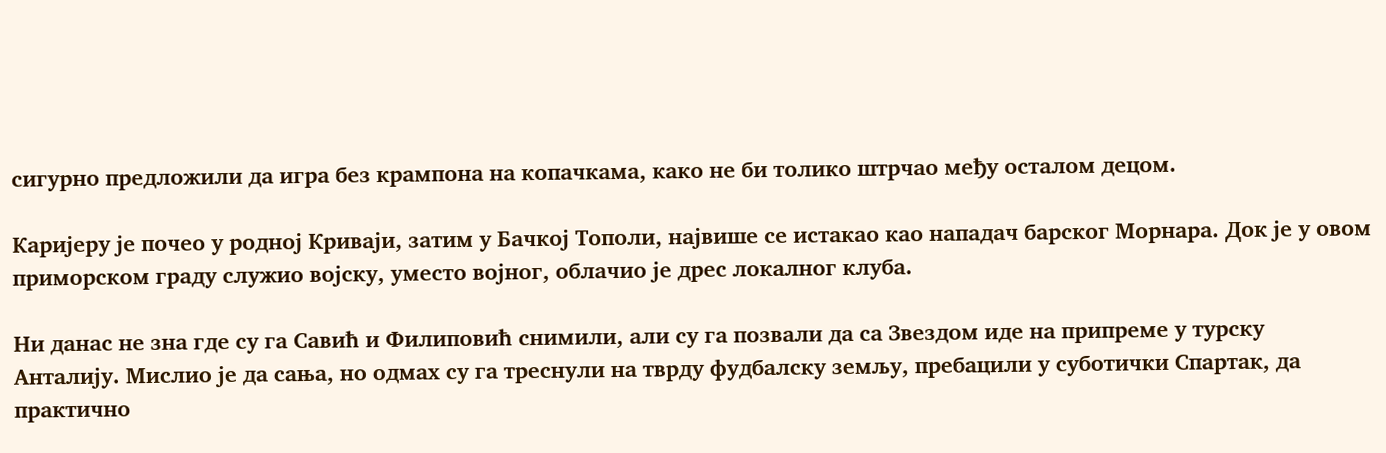сигурно предложили да игра без крампона на копачкама, како не би толико штрчао међу осталом децом.

Каријеру је почео у родној Криваји, затим у Бачкој Тополи, највише се истакао као нападач барског Морнара. Док је у овом приморском граду служио војску, уместо војног, облачио је дрес локалног клуба.

Ни данас не зна где су га Савић и Филиповић снимили, али су га позвали да са Звездом иде на припреме у турску Анталију. Мислио је да сања, но одмах су га треснули на тврду фудбалску земљу, пребацили у суботички Спартак, да практично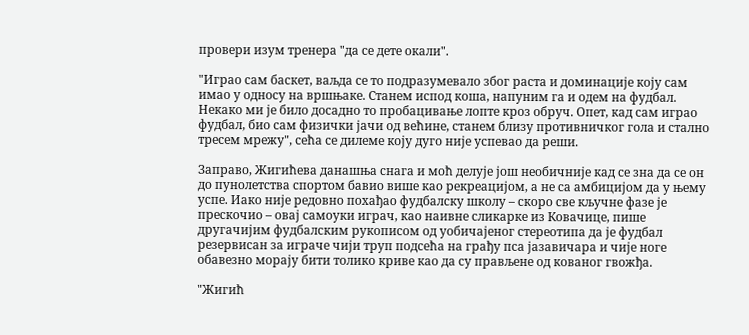провери изум тренера "да се дете окали".

"Играо сам баскет, ваљда се то подразумевало због раста и доминације коју сам имао у односу на вршњаке. Станем испод коша, напуним га и одем на фудбал. Некако ми је било досадно то пробацивање лопте кроз обруч. Опет, кад сам играо фудбал, био сам физички јачи од већине, станем близу противничког гола и стално тресем мрежу", сећа се дилеме коју дуго није успевао да реши.

Заправо, Жигићева данашња снага и моћ делује још необичније кад се зна да се он до пунолетства спортом бавио више као рекреацијом, а не са амбицијом да у њему успе. Иако није редовно похађао фудбалску школу – скоро све кључне фазе је прескочио – овај самоуки играч, као наивне сликарке из Ковачице, пише другачијим фудбалским рукописом од уобичајеног стереотипа да је фудбал резервисан за играче чији труп подсећа на грађу пса јазавичара и чије ноге обавезно морају бити толико криве као да су прављене од кованог гвожђа.

"Жигић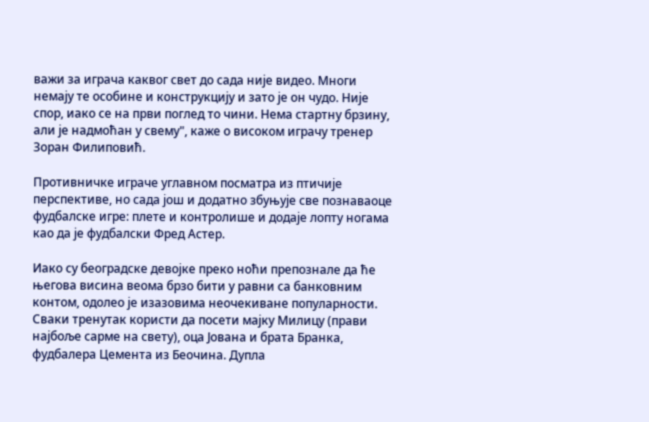важи за играча каквог свет до сада није видео. Многи немају те особине и конструкцију и зато је он чудо. Није спор, иако се на први поглед то чини. Нема стартну брзину, али је надмоћан у свему", каже о високом играчу тренер Зоран Филиповић.

Противничке играче углавном посматра из птичије перспективе, но сада још и додатно збуњује све познаваоце фудбалске игре: плете и контролише и додаје лопту ногама као да је фудбалски Фред Астер.

Иако су београдске девојке преко ноћи препознале да ће његова висина веома брзо бити у равни са банковним контом, одолео је изазовима неочекиване популарности. Сваки тренутак користи да посети мајку Милицу (прави најбоље сарме на свету), оца Јована и брата Бранка, фудбалера Цемента из Беочина. Дупла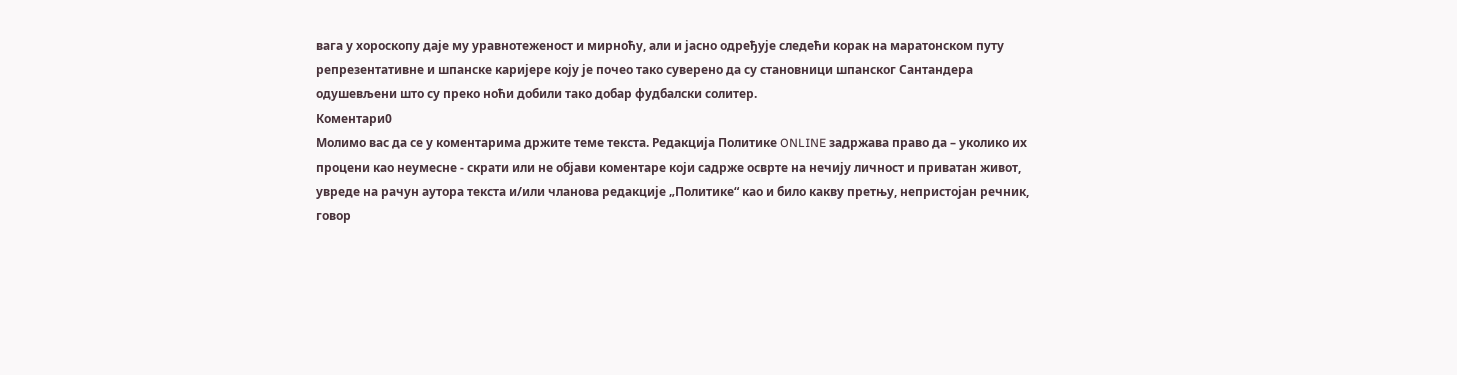вага у хороскопу даје му уравнотеженост и мирноћу, али и јасно одређује следећи корак на маратонском путу репрезентативне и шпанске каријере коју је почео тако суверено да су становници шпанског Сантандера одушевљени што су преко ноћи добили тако добар фудбалски солитер.
Коментари0
Молимо вас да се у коментарима држите теме текста. Редакција Политике ONLINE задржава право да – уколико их процени као неумесне - скрати или не објави коментаре који садрже осврте на нечију личност и приватан живот, увреде на рачун аутора текста и/или чланова редакције „Политике“ као и било какву претњу, непристојан речник, говор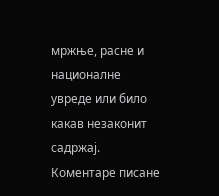мржње, расне и националне увреде или било какав незаконит садржај. Коментаре писане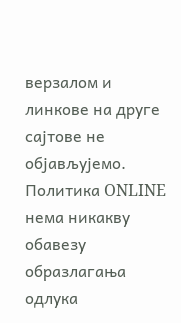верзалом и линкове на друге сајтове не објављујемо. Политика ONLINE нема никакву обавезу образлагања одлука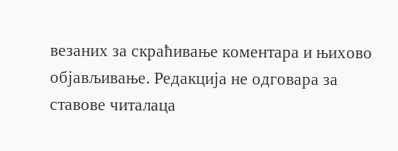везаних за скраћивање коментара и њихово објављивање. Редакција не одговара за ставове читалаца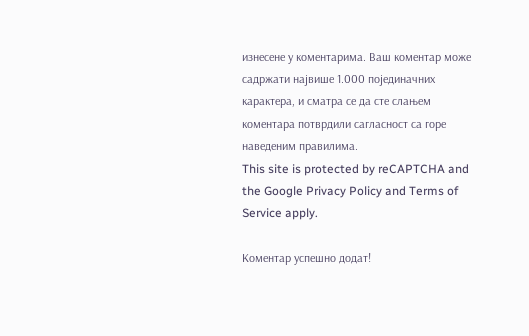изнесене у коментарима. Ваш коментар може садржати највише 1.000 појединачних карактера, и сматра се да сте слањем коментара потврдили сагласност са горе наведеним правилима.
This site is protected by reCAPTCHA and the Google Privacy Policy and Terms of Service apply.

Комeнтар успeшно додат!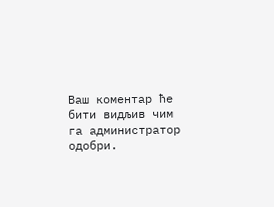Ваш комeнтар ћe бити видљив чим га администратор одобри.